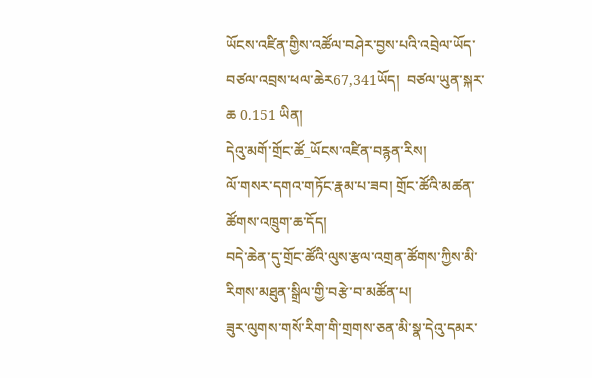ཡོངས་འཛིན་གྱིས་འཚོལ་བཤེར་བྱས་པའི་འབྲེལ་ཡོད་བཙལ་འབྲས་ཕལ་ཆེར67,341ཡོད།  བཙལ་ཡུན་སྐར་ཆ 0.151 ཡིན།
དེའུ་མགོ་གྲོང་ཚོ_ཡོངས་འཛིན་བརྙན་རིས།
ལོ་གསར་དགའ་གཏོང་རྣམ་པ་ཟབ། གྲོང་ཚོའི་མཚན་ཚོགས་འཁྲུག་ཆ་དོད།
བདེ་ཆེན་དུ་གྲོང་ཚོའི་ལུས་རྩལ་འགྲན་ཚོགས་ཀྱིས་མི་རིགས་མཐུན་སྒྲིལ་གྱི་བརྩེ་བ་མཚོན་པ།
ཟུར་ལུགས་གསོ་རིག་གི་གྲགས་ཅན་མི་སྣ་དེའུ་དམར་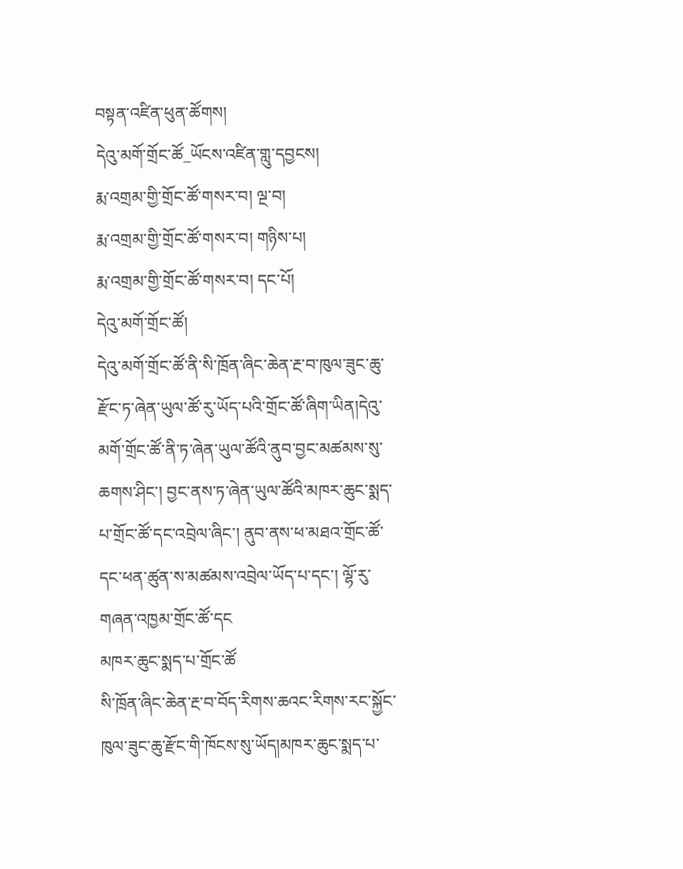བསྟན་འཛིན་ཕུན་ཚོགས།
དེའུ་མགོ་གྲོང་ཚོ_ཡོངས་འཛིན་གླུ་དབྱངས།
རྨ་འགྲམ་གྱི་གྲོང་ཚོ་གསར་བ། ལྔ་བ།
རྨ་འགྲམ་གྱི་གྲོང་ཚོ་གསར་བ། གཉིས་པ།
རྨ་འགྲམ་གྱི་གྲོང་ཚོ་གསར་བ། དང་པོ།
དེའུ་མགོ་གྲོང་ཚོ།
དེའུ་མགོ་གྲོང་ཚོ་ནི་སི་ཁྲོན་ཞིང་ཆེན་རྔ་བ་ཁུལ་ཟུང་ཆུ་རྫོང་ཏ་ཞེན་ཡུལ་ཚོ་རུ་ཡོད་པའི་གྲོང་ཚོ་ཞིག་ཡིན།དེའུ་མགོ་གྲོང་ཚོ་ནི་ཏ་ཞེན་ཡུལ་ཚོའི་ནུབ་བྱང་མཚམས་སུ་ཆགས་ཤིང་། བྱང་ནས་ཏ་ཞེན་ཡུལ་ཚོའི་མཁར་ཆུང་སྨད་པ་གྲོང་ཚོ་དང་འབྲེལ་ཞིང་། ནུབ་ནས་ཕ་མཐའ་གྲོང་ཚོ་དང་ཕན་ཚུན་ས་མཚམས་འབྲེལ་ཡོད་པ་དང་། ལྷོ་རུ་གཞན་འཁྱམ་གྲོང་ཚོ་དང
མཁར་ཆུང་སྨད་པ་གྲོང་ཚོ
སི་ཁྲོན་ཞིང་ཆེན་རྔ་བ་བོད་རིགས་ཆའང་རིགས་རང་སྐྱོང་ཁུལ་ཟུང་ཆུ་རྫོང་གི་ཁོངས་སུ་ཡོད།མཁར་ཆུང་སྨད་པ་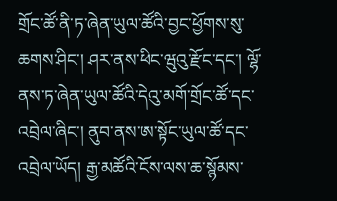གྲོང་ཚོ་ནི་ཏ་ཞེན་ཡུལ་ཚོའི་བྱང་ཕྱོགས་སུ་ཆགས་ཤིང་། ཤར་ནས་ཕིང་ཝུའུ་རྫོང་དང་། ལྷོ་ནས་ཏ་ཞེན་ཡུལ་ཚོའི་དེའུ་མགོ་གྲོང་ཚོ་དང་འབྲེལ་ཞིང་། ནུབ་ནས་ཨ་སྟོང་ཡུལ་ཚོ་དང་འབྲེལ་ཡོད། རྒྱ་མཚོའི་ངོས་ལས་ཆ་སྙོམས་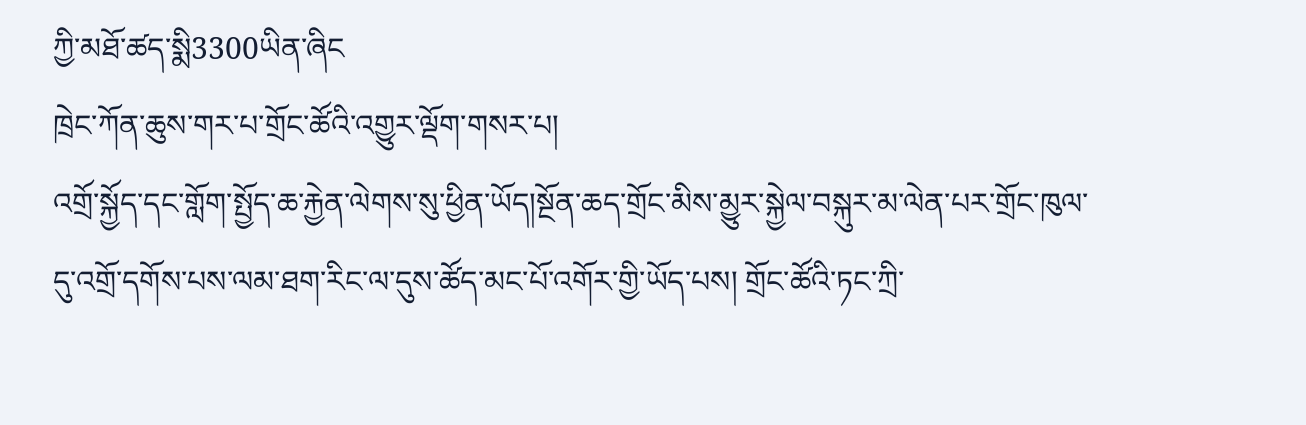ཀྱི་མཐོ་ཚད་སྨི3300ཡིན་ཞིང
ཁྲེང་ཀོན་ཆུས་གར་པ་གྲོང་ཚོའི་འགྱུར་ལྡོག་གསར་པ།
འགྲོ་སྐྱོད་དང་གློག་སྤྱོད་ཆ་རྐྱེན་ལེགས་སུ་ཕྱིན་ཡོད།སྔོན་ཆད་གྲོང་མིས་མྱུར་སྐྱེལ་བསྐུར་མ་ལེན་པར་གྲོང་ཁུལ་དུ་འགྲོ་དགོས་པས་ལམ་ཐག་རིང་ལ་དུས་ཚོད་མང་པོ་འགོར་གྱི་ཡོད་པས། གྲོང་ཚོའི་ཏང་ཀྲི་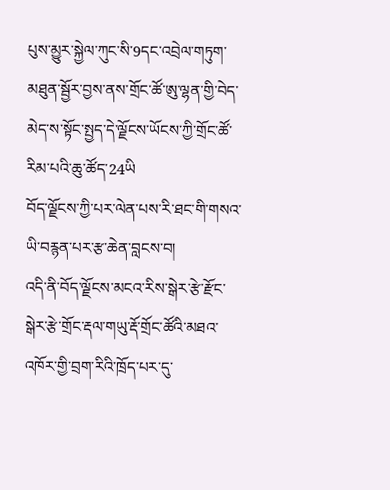པུས་མྱུར་སྐྱེལ་ཀུང་སི་9དང་འབྲེལ་གཏུག་མཐུན་སྦྱོར་བྱས་ནས་གྲོང་ཚོ་ཨུ་ལྷན་གྱི་བེད་མེད་ས་སྟོང་སྤྱད་དེ་ལྗོངས་ཡོངས་ཀྱི་གྲོང་ཚོ་རིམ་པའི་ཆུ་ཚོད་24ཡི
བོད་ལྗོངས་ཀྱི་པར་ལེན་པས་རི་ཐང་གི་གསའ་ཡི་བརྙན་པར་རྩ་ཆེན་བླངས་བ།
འདི་ནི་བོད་ལྗོངས་མངའ་རིས་སྒེར་རྩེ་རྫོང་སྒེར་རྩེ་གྲོང་རྡལ་གཡུ་རྡོ་གྲོང་ཚོའི་མཐའ་འཁོར་གྱི་བྲག་རིའི་ཁྲོད་པར་དུ་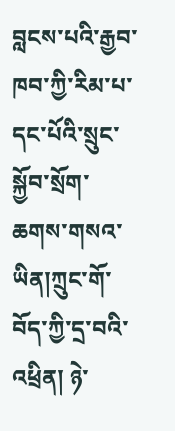བླངས་པའི་རྒྱབ་ཁབ་ཀྱི་རིམ་པ་དང་པོའི་སྲུང་སྐྱོབ་སྲོག་ཆགས་གསའ་ཡིན།ཀྲུང་གོ་བོད་ཀྱི་དྲ་བའི་འཕྲིན། ཉེ་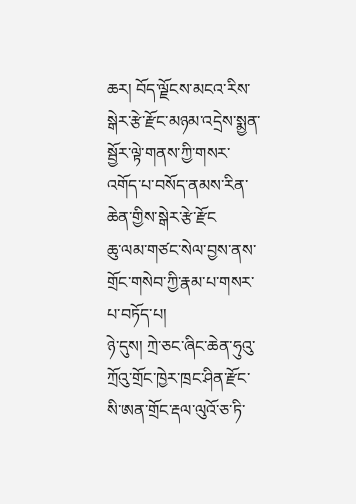ཆར། བོད་ལྗོངས་མངའ་རིས་སྒེར་རྩེ་རྫོང་མཉམ་འདྲེས་སྨྱན་སྦྱོར་ལྟེ་གནས་ཀྱི་གསར་འགོད་པ་བསོད་ནམས་རིན་ཆེན་གྱིས་སྒེར་རྩེ་རྫོང
ཆུ་ལམ་གཙང་སེལ་བྱས་ནས་གྲོང་གསེབ་ཀྱི་རྣམ་པ་གསར་པ་བཏོད་པ།
ཉེ་དུས། ཀྲེ་ཅང་ཞིང་ཆེན་ཧུའུ་ཀྲོའུ་གྲོང་ཁྱེར་ཁྲང་ཤིན་རྫོང་སི་ཨན་གྲོང་རྡལ་ལུའོ་ཅ་ཏི་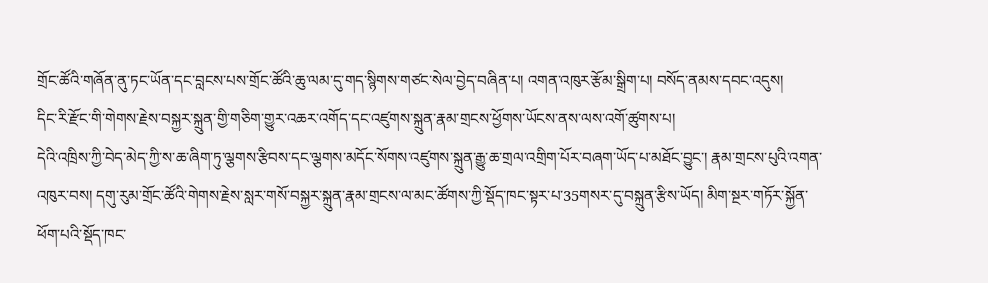གྲོང་ཚོའི་གཞོན་ནུ་ཏང་ཡོན་དང་བླངས་པས་གྲོང་ཚོའི་ཆུ་ལམ་དུ་གད་སྙིགས་གཙང་སེལ་བྱེད་བཞིན་པ། འགན་འཁུར་རྩོམ་སྒྲིག་པ། བསོད་ནམས་དབང་འདུས།
དིང་རི་རྫོང་གི་གེགས་རྗེས་བསྐྱར་སྐྲུན་གྱི་གཅིག་གྱུར་འཆར་འགོད་དང་འཛུགས་སྐྲུན་རྣམ་གྲངས་ཕྱོགས་ཡོངས་ནས་ལས་འགོ་ཚུགས་པ།
དེའི་འཁྲིས་ཀྱི་བེད་མེད་ཀྱི་ས་ཆ་ཞིག་ཏུ་ལྕགས་རྩིབས་དང་ལྕགས་མདོང་སོགས་འཛུགས་སྐྲུན་རྒྱུ་ཆ་གྲལ་འགྲིག་པོར་བཞག་ཡོད་པ་མཐོང་བྱུང་། རྣམ་གྲངས་པུའི་འགན་འཁུར་བས། དགུ་རུམ་གྲོང་ཚོའི་གེགས་རྗེས་སླར་གསོ་བསྐྱར་སྐྲུན་རྣམ་གྲངས་ལ་མང་ཚོགས་ཀྱི་སྡོད་ཁང་སྟར་པ་35གསར་དུ་བསྐྲུན་རྩིས་ཡོད། མིག་སྔར་གཏོར་སྐྱོན་ཕོག་པའི་སྡོད་ཁང་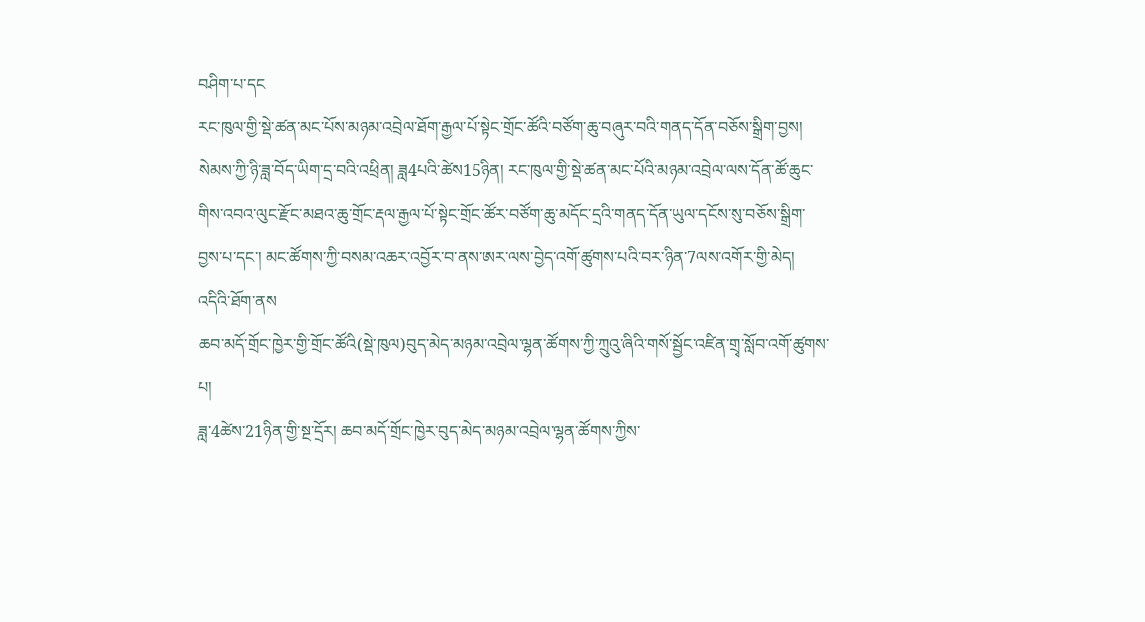བཤིག་པ་དང
རང་ཁུལ་གྱི་སྡེ་ཚན་མང་པོས་མཉམ་འབྲེལ་ཐོག་རྒྱལ་པོ་སྟེང་གྲོང་ཚོའི་བཙོག་ཆུ་བཞུར་བའི་གནད་དོན་བཅོས་སྒྲིག་བྱས།
སེམས་ཀྱི་ཉི་ཟླ་བོད་ཡིག་དྲ་བའི་འཕྲིན། ཟླ4པའི་ཚེས15ཉིན། རང་ཁུལ་གྱི་སྡེ་ཚན་མང་པོའི་མཉམ་འབྲེལ་ལས་དོན་ཚོ་ཆུང་གིས་འབའ་ལུང་རྫོང་མཐའ་ཆུ་གྲོང་རྡལ་རྒྱལ་པོ་སྟེང་གྲོང་ཚོར་བཙོག་ཆུ་མདོང་དྲའི་གནད་དོན་ཡུལ་དངོས་སུ་བཅོས་སྒྲིག་བྱས་པ་དང་། མང་ཚོགས་ཀྱི་བསམ་འཆར་འབྱོར་བ་ནས་ཨར་ལས་བྱེད་འགོ་ཚུགས་པའི་བར་ཉིན་7ལས་འགོར་གྱི་མེད། འདིའི་ཐོག་ནས
ཆབ་མདོ་གྲོང་ཁྱེར་གྱི་གྲོང་ཚོའི(སྡེ་ཁུལ)བུད་མེད་མཉམ་འབྲེལ་ལྷན་ཚོགས་ཀྱི་ཀྲུའུ་ཞིའི་གསོ་སྦྱོང་འཛིན་གྲྭ་སློབ་འགོ་ཚུགས་པ།
ཟླ་4ཚེས་21ཉིན་གྱི་སྔ་དྲོར། ཆབ་མདོ་གྲོང་ཁྱེར་བུད་མེད་མཉམ་འབྲེལ་ལྷན་ཚོགས་ཀྱིས་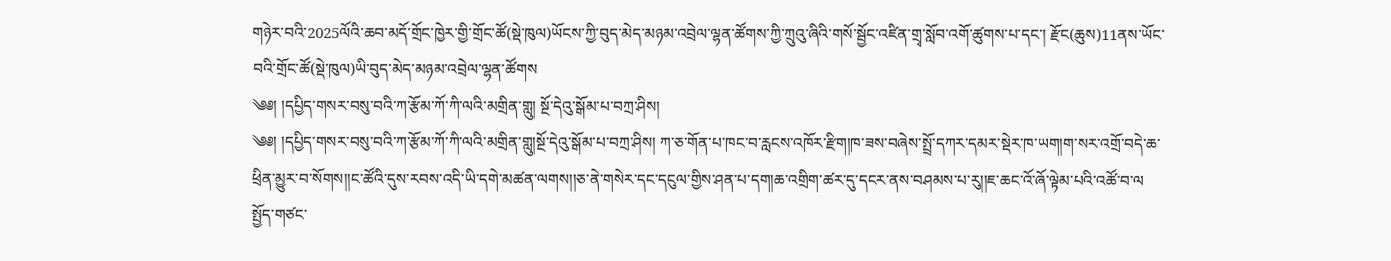གཉེར་བའི་2025ལོའི་ཆབ་མདོ་གྲོང་ཁྱེར་གྱི་གྲོང་ཚོ(སྡེ་ཁུལ)ཡོངས་ཀྱི་བུད་མེད་མཉམ་འབྲེལ་ལྷན་ཚོགས་ཀྱི་ཀྲུའུ་ཞིའི་གསོ་སྦྱོང་འཛིན་གྲྭ་སློབ་འགོ་ཚུགས་པ་དང་། རྫོང(ཆུས)11ནས་ཡོང་བའི་གྲོང་ཚོ(སྡེ་ཁུལ)ཡི་བུད་མེད་མཉམ་འབྲེལ་ལྷན་ཚོགས
༄༅། །དཔྱིད་གསར་བསུ་བའི་ཀ་རྩོམ་ཀོ་ཀི་ལའི་མགྲིན་གླུ། སྔོ་དེའུ་སྒོམ་པ་བཀྲ་ཤིས།
༄༅། །དཔྱིད་གསར་བསུ་བའི་ཀ་རྩོམ་ཀོ་ཀི་ལའི་མགྲིན་གླུ།སྔོ་དེའུ་སྒོམ་པ་བཀྲ་ཤིས། ཀ་ཅ་གོན་པ་ཁང་བ་རླངས་འཁོར་རྫིག།ཁ་ཟས་བཞེས་སྤྲོ་དཀར་དམར་སྡེར་ཁ་ཡག།ག་སར་འགྲོ་བདེ་ཆ་ཕྲིན་མྱུར་བ་སོགས།།ང་ཚོའི་དུས་རབས་འདི་ཡི་དགེ་མཚན་ལགས།།ཅ་ནེ་གསེར་དང་དངུལ་གྱིས་ཤན་པ་དག།ཆ་འགྲིག་ཚར་དུ་དངར་ནས་བཤམས་པ་རུ།།ཇ་ཆང་འོ་ཞོ་ལྟེམ་པའི་འཚོ་བ་ལ
སྤྱོད་གཙང་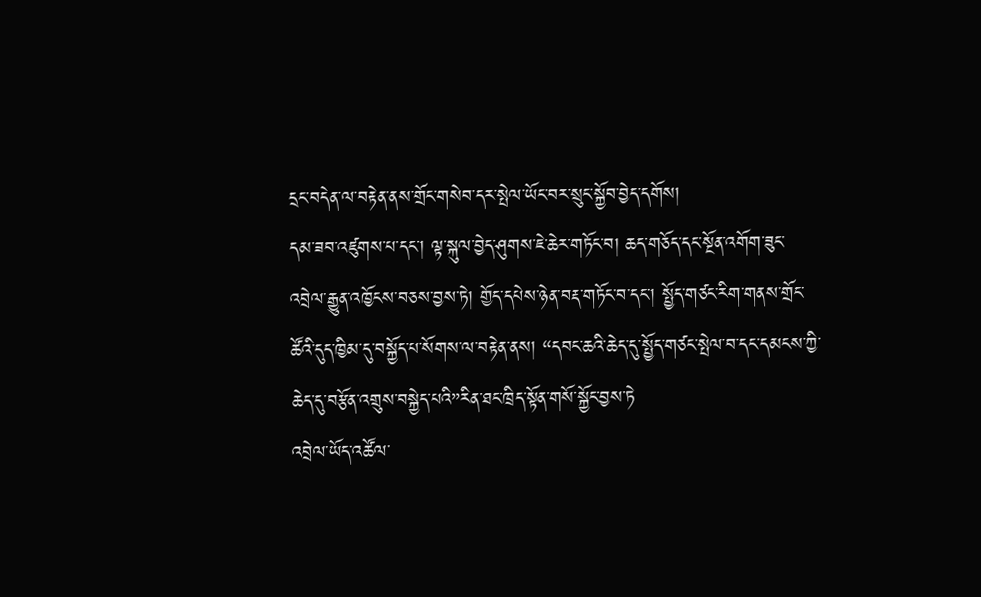དྲང་བདེན་ལ་བརྟེན་ནས་གྲོང་གསེབ་དར་སྤེལ་ཡོང་བར་སྲུང་སྐྱོབ་བྱེད་དགོས།
དམ་ཟབ་འཛུགས་པ་དང་། ལྟ་སྐུལ་བྱེད་ཤུགས་ཇེ་ཆེར་གཏོང་བ། ཆད་གཅོད་དང་སྔོན་འགོག་ཟུང་འབྲེལ་རྒྱུན་འཁྱོངས་བཅས་བྱས་ཏེ། གྱོད་དཔེས་ཉེན་བརྡ་གཏོང་བ་དང་། སྤྱོད་གཙང་རིག་གནས་གྲོང་ཚོའི་དུད་ཁྱིམ་དུ་བསྐྱོད་པ་སོགས་ལ་བརྟེན་ནས། “དབང་ཆའི་ཆེད་དུ་སྤྱོད་གཙང་སྤེལ་བ་དང་དམངས་ཀྱི་ཆེད་དུ་བརྩོན་འགྲུས་བསྐྱེད་པའི”རིན་ཐང་ཁྲིད་སྟོན་གསོ་སྐྱོང་བྱས་ཏེ
འབྲེལ་ཡོད་འཚོལ་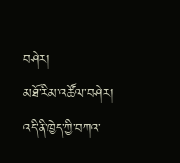བཤེར།
མཐོ་རིམ་འཚོལ་བཤེར།
འདི་ནི་ཁྱེད་ཀྱི་བཀའ་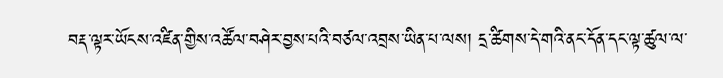བརྡ་ལྟར་ཡོངས་འཛིན་གྱིས་འཚོལ་བཤེར་བྱས་པའི་བཙལ་འབྲས་ཡིན་པ་ལས། དྲ་ཚིགས་དེ་གའི་ནང་དོན་དང་ལྟ་ཚུལ་ལ་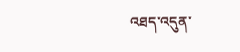འཐད་འདུན་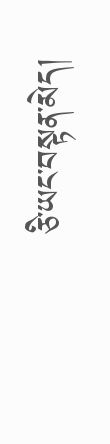ཅི་ཡང་བསྟན་མེད།